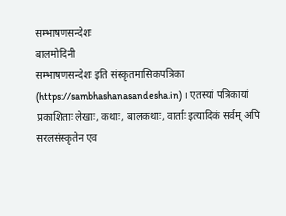सम्भाषणसन्देशः
बालमोदिनी
सम्भाषणसन्देशः इति संस्कृतमासिकपत्रिका (https://sambhashanasandesha.in) । एतस्यां पत्रिकायां प्रकाशिताः लेखाः, कथाः, बालकथाः, वार्ताः इत्यादिकं सर्वम् अपि सरलसंस्कृतेन एव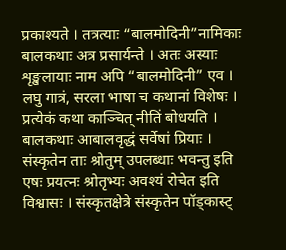प्रकाश्यते । तत्रत्याः “बालमोदिनी”नामिकाः बालकथाः अत्र प्रसार्यन्ते । अतः अस्याः शृङ्खलायाः नाम अपि “बालमोदिनी” एव । लघु गात्रं, सरला भाषा च कथानां विशेषः । प्रत्येकं कथा काञ्चित् नीतिं बोधयति । बालकथाः आबालवृद्धं सर्वेषां प्रियाः । संस्कृतेन ताः श्रोतुम् उपलब्धाः भवन्तु इति एषः प्रयत्नः श्रोतृभ्यः अवश्यं रोचेत इति विश्वासः । संस्कृतक्षेत्रे संस्कृतेन पॉड्कास्ट्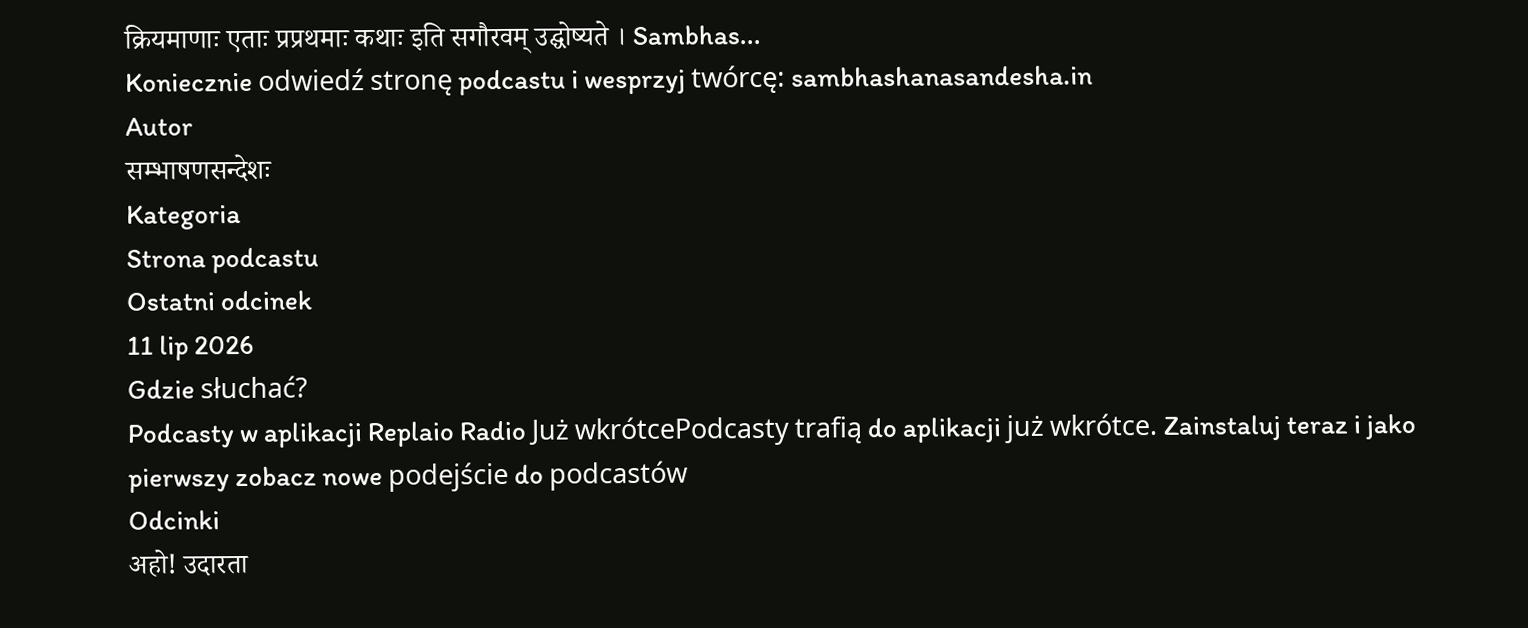क्रियमाणाः एताः प्रप्रथमाः कथाः इति सगौरवम् उद्घोष्यते । Sambhas...
Koniecznie odwiedź stronę podcastu i wesprzyj twórcę: sambhashanasandesha.in
Autor
सम्भाषणसन्देशः
Kategoria
Strona podcastu
Ostatni odcinek
11 lip 2026
Gdzie słuchać?
Podcasty w aplikacji Replaio Radio Już wkrótcePodcasty trafią do aplikacji już wkrótce. Zainstaluj teraz i jako pierwszy zobacz nowe podejście do podcastów
Odcinki
अहो! उदारता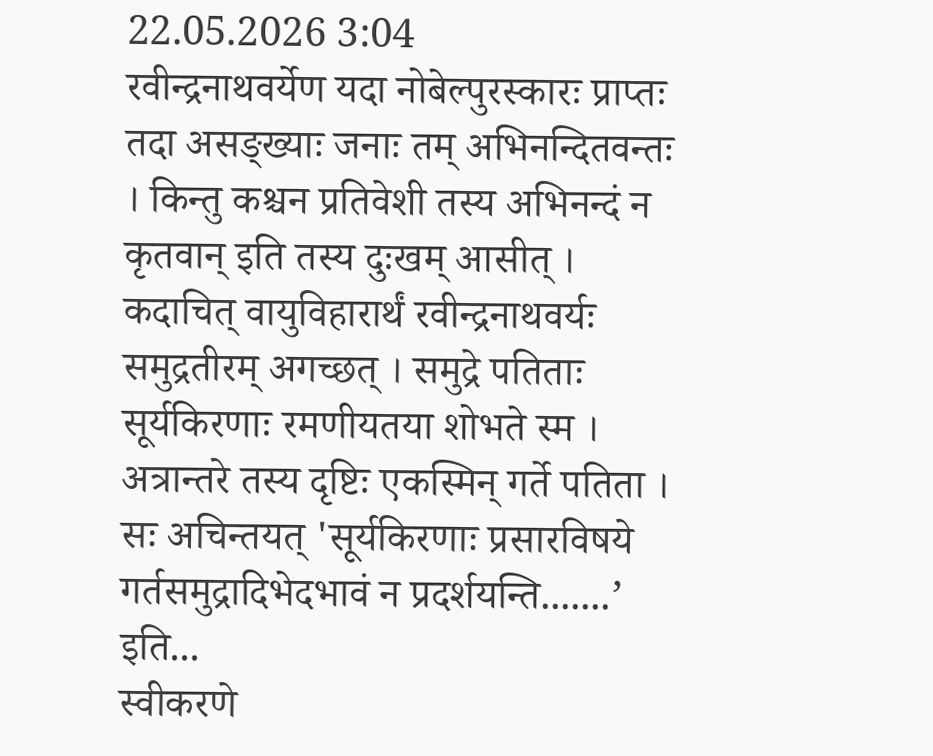22.05.2026 3:04
रवीन्द्रनाथवर्येण यदा नोबेल्पुरस्कारः प्राप्तः तदा असङ्ख्याः जनाः तम् अभिनन्दितवन्तः । किन्तु कश्चन प्रतिवेशी तस्य अभिनन्दं न कृतवान् इति तस्य दुःखम् आसीत् । कदाचित् वायुविहारार्थं रवीन्द्रनाथवर्यः समुद्रतीरम् अगच्छत् । समुद्रे पतिताः सूर्यकिरणाः रमणीयतया शोभते स्म । अत्रान्तरे तस्य दृष्टिः एकस्मिन् गर्ते पतिता । सः अचिन्तयत् 'सूर्यकिरणाः प्रसारविषये गर्तसमुद्रादिभेदभावं न प्रदर्शयन्ति.......’ इति...
स्वीकरणे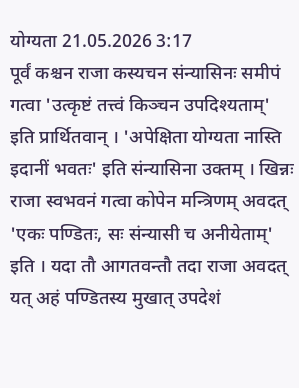योग्यता 21.05.2026 3:17
पूर्वं कश्चन राजा कस्यचन संन्यासिनः समीपं गत्वा 'उत्कृष्टं तत्त्वं किञ्चन उपदिश्यताम्' इति प्रार्थितवान् । 'अपेक्षिता योग्यता नास्ति इदानीं भवतः' इति संन्यासिना उक्तम् । खिन्नः राजा स्वभवनं गत्वा कोपेन मन्त्रिणम् अवदत् 'एकः पण्डितः, सः संन्यासी च अनीयेताम्' इति । यदा तौ आगतवन्तौ तदा राजा अवदत् यत् अहं पण्डितस्य मुखात् उपदेशं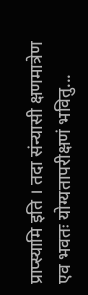प्राप्स्यामि इति । तदा संन्यासी क्षणमात्रेण एव भवतः योग्यतापरीक्षणं भवितु...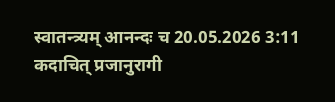स्वातन्त्र्यम् आनन्दः च 20.05.2026 3:11
कदाचित् प्रजानुरागी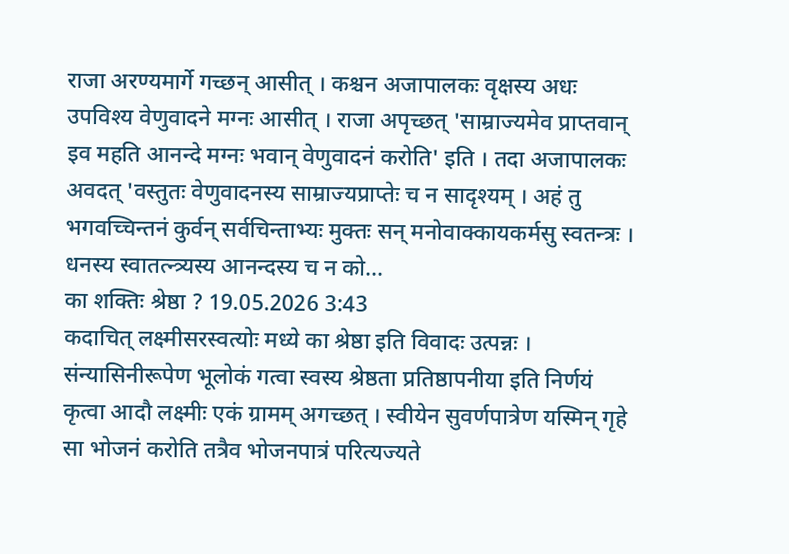राजा अरण्यमार्गे गच्छन् आसीत् । कश्चन अजापालकः वृक्षस्य अधः उपविश्य वेणुवादने मग्नः आसीत् । राजा अपृच्छत् 'साम्राज्यमेव प्राप्तवान् इव महति आनन्दे मग्नः भवान् वेणुवादनं करोति' इति । तदा अजापालकः अवदत् 'वस्तुतः वेणुवादनस्य साम्राज्यप्राप्तेः च न सादृश्यम् । अहं तु भगवच्चिन्तनं कुर्वन् सर्वचिन्ताभ्यः मुक्तः सन् मनोवाक्कायकर्मसु स्वतन्त्रः । धनस्य स्वातत्न्त्र्यस्य आनन्दस्य च न को...
का शक्तिः श्रेष्ठा ? 19.05.2026 3:43
कदाचित् लक्ष्मीसरस्वत्योः मध्ये का श्रेष्ठा इति विवादः उत्पन्नः । संन्यासिनीरूपेण भूलोकं गत्वा स्वस्य श्रेष्ठता प्रतिष्ठापनीया इति निर्णयं कृत्वा आदौ लक्ष्मीः एकं ग्रामम् अगच्छत् । स्वीयेन सुवर्णपात्रेण यस्मिन् गृहे सा भोजनं करोति तत्रैव भोजनपात्रं परित्यज्यते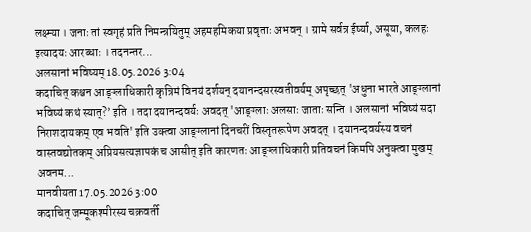लक्ष्म्या । जनाः तां स्वगृहं प्रति निमन्त्रयितुम् अहमहमिकया प्रवृताः अभवन् । ग्रामे सर्वत्र ईर्ष्या, असूया, कलहः इत्यादयः आरब्धाः । तदनन्तर...
अलसानां भविष्यम् 18.05.2026 3:04
कदाचित् कश्चन आङ्ग्लाधिकारी कृत्रिमं विनयं दर्शयन् दयानन्दसरस्वतीवर्यम् अपृच्छत् 'अधुना भारते आङ्ग्लानां भविष्यं कथं स्यात्?’ इति । तदा दयानन्दवर्यः अवदत् 'आङ्ग्लाः अलसाः जाताः सन्ति । अलसानां भविष्यं सदा निराशदायकम् एव भवति' इति उक्त्वा आङ्ग्लानां दिनचरीं विस्तृतरूपेण अवदत् । दयानन्दवर्यस्य वचनं वास्तवद्योतकम् अप्रियसत्यज्ञापकं च आसीत् इति कारणतः आङ्ग्लाधिकारी प्रतिवचनं किमपि अनुक्त्वा मुखम् अवनम...
मानवीयता 17.05.2026 3:00
कदाचित् जम्मूकश्मीरस्य चक्रवर्ती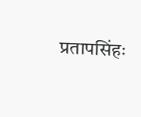प्रतापसिंहः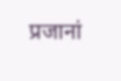प्रजानां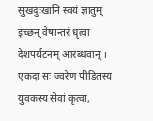सुखदुःखानि स्वयं ज्ञातुम् इच्छन् वेषान्तरं धृत्वा देशपर्यटनम् आरब्धवान् । एकदा सः ज्वरेण पीडितस्य युवकस्य सेवां कृत्वा,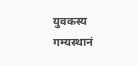युवकस्य गम्यस्थानं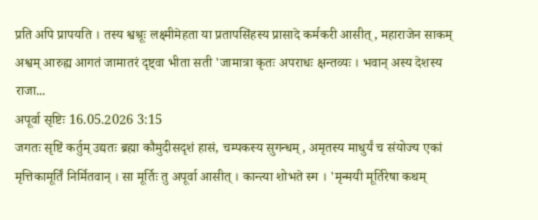प्रति अपि प्रापयति । तस्य श्वश्रूः लक्ष्मीमेहता या प्रतापसिंहस्य प्रासादे कर्मकरी आसीत्, महाराजेन साकम् अश्वम् आरुह्य आगतं जामातरं दृष्ट्वा भीता सती 'जामात्रा कृतः अपराधः क्षन्तव्यः । भवान् अस्य देशस्य राजा...
अपूर्वा सृष्टिः 16.05.2026 3:15
जगतः सृष्टिं कर्तुम् उद्यतः ब्रह्मा कौमुदीसदृशं हासं, चम्पकस्य सुगन्धम्, अमृतस्य माधुर्यं च संयोज्य एकां मृत्तिकामूर्तिं निर्मितवान् । सा मूर्तिः तु अपूर्वा आसीत् । कान्त्या शोभते स्म । 'मृन्मयी मूर्तिरेषा कथम्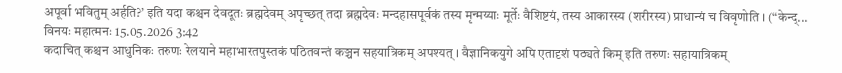अपूर्वा भवितुम् अर्हति?’ इति यदा कश्चन देवदूतः ब्रह्मदेवम् अपृच्छत् तदा ब्रह्मदेवः मन्दहासपूर्वकं तस्य मृन्मय्याः मूर्तेः वैशिष्टयं, तस्य आकारस्य (शरीरस्य) प्राधान्यं च विवृणोति । (“केन्द्...
विनयः महात्मनः 15.05.2026 3:42
कदाचित् कश्चन आधुनिकः तरुणः रेलयाने महाभारतपुस्तकं पठितवन्तं कञ्चन सहयात्रिकम् अपश्यत् । वैज्ञानिकयुगे अपि एतादृशं पठ्यते किम् इति तरुणः सहायात्रिकम्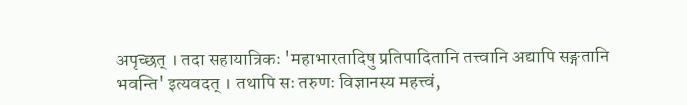अपृच्छत् । तदा सहायात्रिकः 'महाभारतादिषु प्रतिपादितानि तत्त्वानि अद्यापि सङ्गतानि भवन्ति' इत्यवदत् । तथापि सः तरुणः विज्ञानस्य महत्त्वं,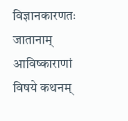विज्ञानकारणतः जातानाम् आविष्काराणां विषये कथनम्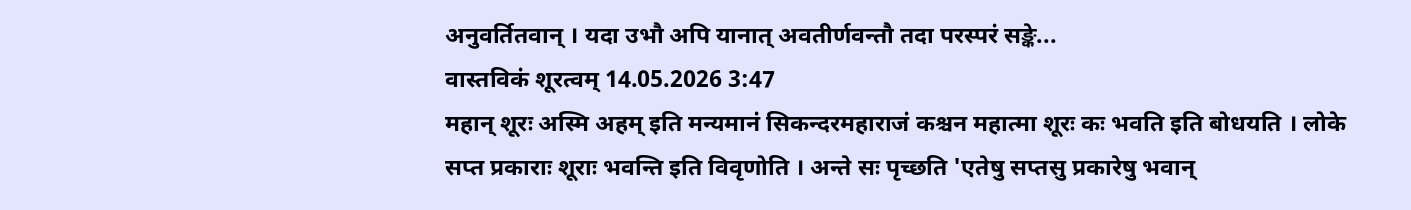अनुवर्तितवान् । यदा उभौ अपि यानात् अवतीर्णवन्तौ तदा परस्परं सङ्के...
वास्तविकं शूरत्वम् 14.05.2026 3:47
महान् शूरः अस्मि अहम् इति मन्यमानं सिकन्दरमहाराजं कश्चन महात्मा शूरः कः भवति इति बोधयति । लोके सप्त प्रकाराः शूराः भवन्ति इति विवृणोति । अन्ते सः पृच्छति 'एतेषु सप्तसु प्रकारेषु भवान्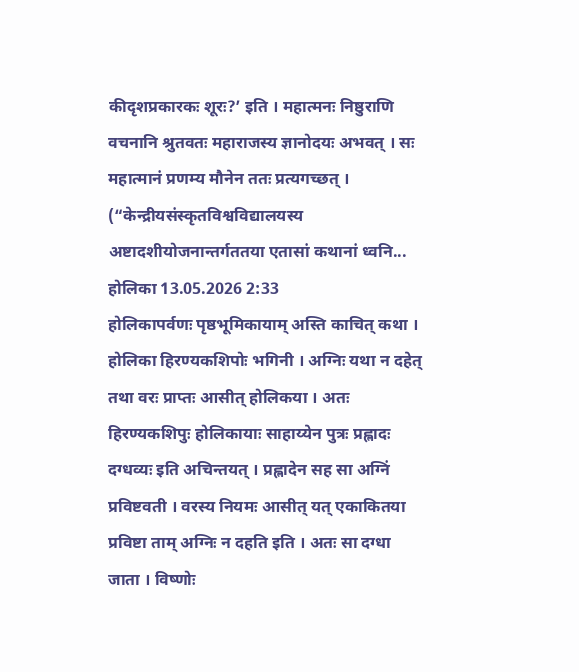कीदृशप्रकारकः शूरः?’ इति । महात्मनः निष्ठुराणि वचनानि श्रुतवतः महाराजस्य ज्ञानोदयः अभवत् । सः महात्मानं प्रणम्य मौनेन ततः प्रत्यगच्छत् । (“केन्द्रीयसंस्कृतविश्वविद्यालयस्य अष्टादशीयोजनान्तर्गततया एतासां कथानां ध्वनि...
होलिका 13.05.2026 2:33
होलिकापर्वणः पृष्ठभूमिकायाम् अस्ति काचित् कथा । होलिका हिरण्यकशिपोः भगिनी । अग्निः यथा न दहेत् तथा वरः प्राप्तः आसीत् होलिकया । अतः हिरण्यकशिपुः होलिकायाः साहाय्येन पुत्रः प्रह्लादः दग्धव्यः इति अचिन्तयत् । प्रह्लादेन सह सा अग्निं प्रविष्टवती । वरस्य नियमः आसीत् यत् एकाकितया प्रविष्टा ताम् अग्निः न दहति इति । अतः सा दग्धा जाता । विष्णोः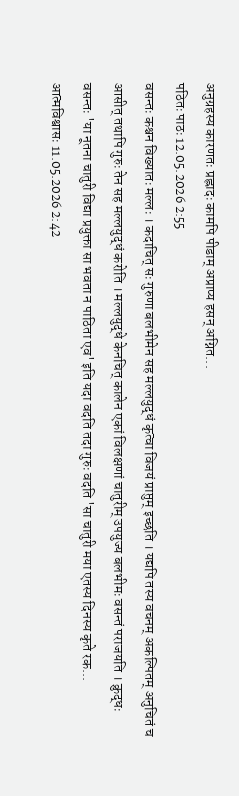अनुग्रहस्य कारणतः प्रह्लादः कामपि पीडाम् अप्राप्य हसन् अग्नित...
पठितः पाठः 12.05.2026 2:55
वसन्तः कश्चन विख्यातः मल्लः । कदाचित् सः गुरुणा बलभीमेन सह मल्लयुद्धं कृत्वा विजयं प्राप्तुम् इच्छति । यद्यपि तस्य वचनम् अकल्पितम् अनुचितं च आसीत् तथापि गुरुः तेन सह मल्लयुद्धं करोति । मल्लयुद्धे केनचित् कालेन एकां विलक्षणां चातुरीम् उपयुज्य बलभीमः वसन्तं पराजयति । क्रुद्धः वसन्तः 'या नूतना चातुरी विद्या प्रयुक्ता सा भवता न पाठिता एव' इति यदा वदति तदा गुरुः वदति 'सा चातुरी मया एतस्य दिनस्य कृते रक...
आत्मविश्वासः 11.05.2026 2:42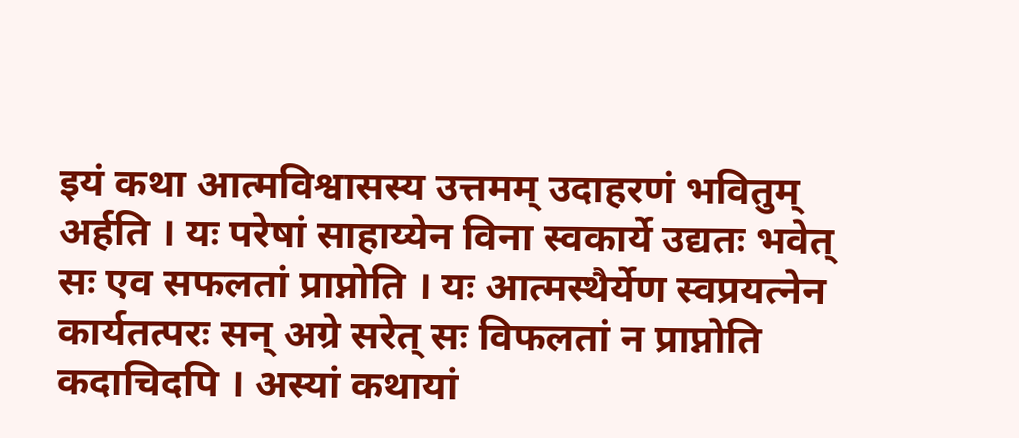इयं कथा आत्मविश्वासस्य उत्तमम् उदाहरणं भवितुम् अर्हति । यः परेषां साहाय्येन विना स्वकार्ये उद्यतः भवेत् सः एव सफलतां प्राप्नोति । यः आत्मस्थैर्येण स्वप्रयत्नेन कार्यतत्परः सन् अग्रे सरेत् सः विफलतां न प्राप्नोति कदाचिदपि । अस्यां कथायां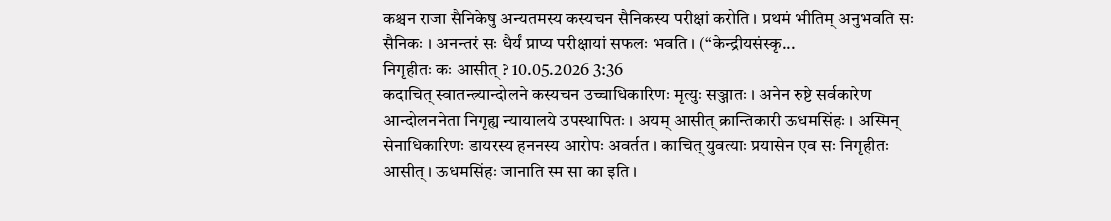कश्चन राजा सैनिकेषु अन्यतमस्य कस्यचन सैनिकस्य परीक्षां करोति । प्रथमं भीतिम् अनुभवति सः सैनिकः । अनन्तरं सः धैर्यं प्राप्य परीक्षायां सफलः भवति । (“केन्द्रीयसंस्कृ...
निगृहीतः कः आसीत् ? 10.05.2026 3:36
कदाचित् स्वातन्त्र्यान्दोलने कस्यचन उच्चाधिकारिणः मृत्युः सञ्जातः । अनेन रुष्टे सर्वकारेण आन्दोलननेता निगृह्य न्यायालये उपस्थापितः । अयम् आसीत् क्रान्तिकारी ऊधमसिंहः । अस्मिन् सेनाधिकारिणः डायरस्य हननस्य आरोपः अवर्तत । काचित् युवत्याः प्रयासेन एव सः निगृहीतः आसीत् । ऊधमसिंहः जानाति स्म सा का इति ।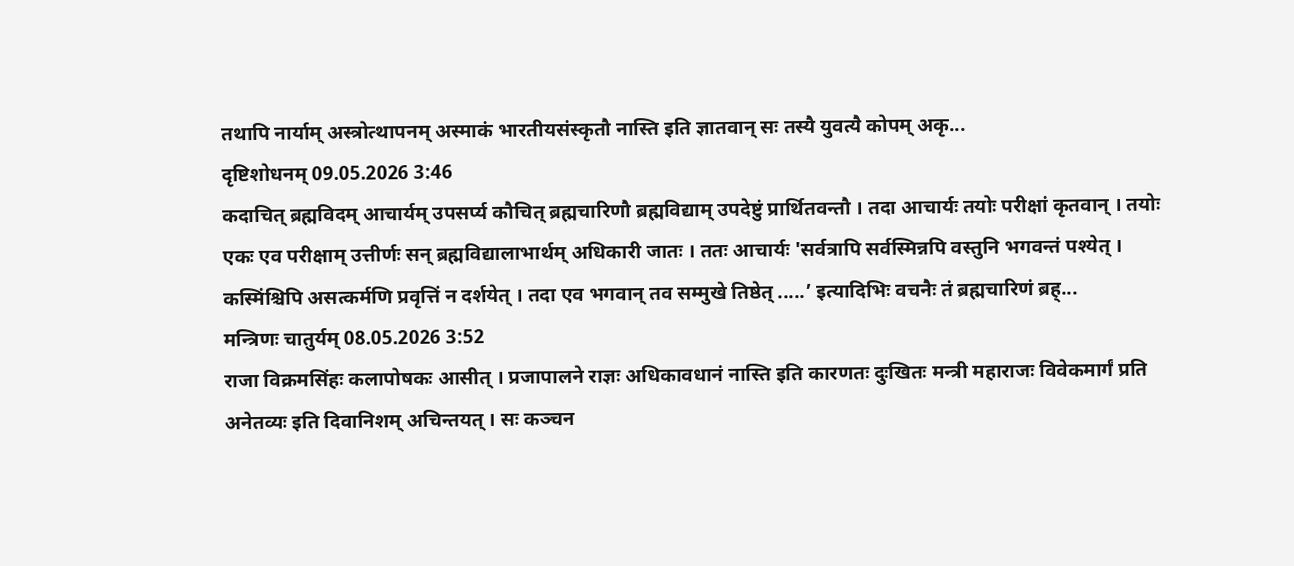तथापि नार्याम् अस्त्रोत्थापनम् अस्माकं भारतीयसंस्कृतौ नास्ति इति ज्ञातवान् सः तस्यै युवत्यै कोपम् अकृ...
दृष्टिशोधनम् 09.05.2026 3:46
कदाचित् ब्रह्मविदम् आचार्यम् उपसर्प्य कौचित् ब्रह्मचारिणौ ब्रह्मविद्याम् उपदेष्टुं प्रार्थितवन्तौ । तदा आचार्यः तयोः परीक्षां कृतवान् । तयोः एकः एव परीक्षाम् उत्तीर्णः सन् ब्रह्मविद्यालाभार्थम् अधिकारी जातः । ततः आचार्यः 'सर्वत्रापि सर्वस्मिन्नपि वस्तुनि भगवन्तं पश्येत् । कस्मिंश्चिपि असत्कर्मणि प्रवृत्तिं न दर्शयेत् । तदा एव भगवान् तव सम्मुखे तिष्ठेत् .....’ इत्यादिभिः वचनैः तं ब्रह्मचारिणं ब्रह्...
मन्त्रिणः चातुर्यम् 08.05.2026 3:52
राजा विक्रमसिंहः कलापोषकः आसीत् । प्रजापालने राज्ञः अधिकावधानं नास्ति इति कारणतः दुःखितः मन्त्री महाराजः विवेकमार्गं प्रति अनेतव्यः इति दिवानिशम् अचिन्तयत् । सः कञ्चन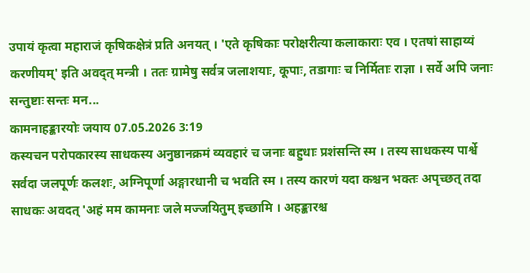उपायं कृत्वा महाराजं कृषिकक्षेत्रं प्रति अनयत् । 'एते कृषिकाः परोक्षरीत्या कलाकाराः एव । एतषां साहाय्यं करणीयम्' इति अवद्त् मन्त्री । ततः ग्रामेषु सर्वत्र जलाशयाः, कूपाः, तडागाः च निर्मिताः राज्ञा । सर्वे अपि जनाः सन्तुष्टाः सन्तः मन...
कामनाहङ्कारयोः जयाय 07.05.2026 3:19
कस्यचन परोपकारस्य साधकस्य अनुष्ठानक्रमं व्यवहारं च जनाः बहुधाः प्रशंसन्ति स्म । तस्य साधकस्य पार्श्वे सर्वदा जलपूर्णः कलशः, अग्निपूर्णा अङ्गारधानी च भवति स्म । तस्य कारणं यदा कश्चन भक्तः अपृच्छत् तदा साधकः अवदत् 'अहं मम कामनाः जले मज्जयितुम् इच्छामि । अहङ्कारश्च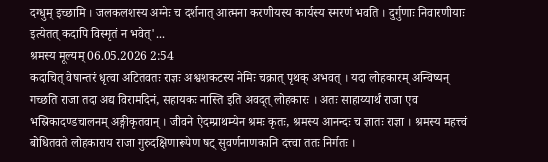दग्धुम् इच्छामि । जलकलशस्य अग्नेः च दर्शनात् आत्मना करणीयस्य कार्यस्य स्मरणं भवति । दुर्गुणाः निवारणीयाः इत्येतत् कदापि विस्मृतं न भवेत्'...
श्रमस्य मूल्यम् 06.05.2026 2:54
कदाचित् वेषान्तरं धृत्वा अटितवतः राज्ञः अश्वशकटस्य नेमिः चक्रात् पृथक् अभवत् । यदा लोहकारम् अन्विष्यन् गच्छति राजा तदा अद्य विरामदिनं, सहायकः नास्ति इति अवद्त् लोहकारः । अतः साहाय्यार्थं राजा एव भस्रिकादण्डचालनम् अङ्गीकृतवान् । जीवने ऐदम्प्राथम्येन श्रमः कृतः, श्रमस्य आनन्दः च ज्ञातः राज्ञा । श्रमस्य महत्त्वं बोधितवते लोहकाराय राजा गुरुदक्षिणारूपेण षट् सुवर्णनाणकानि दत्त्वा ततः निर्गतः ।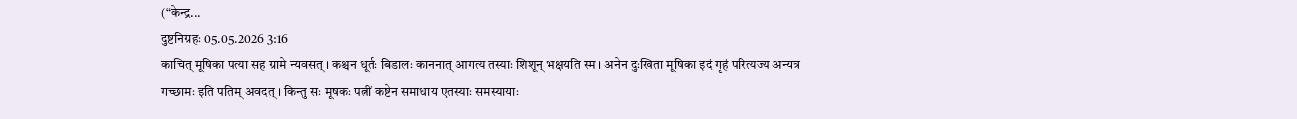(“केन्द्र...
दुष्टनिग्रहः 05.05.2026 3:16
काचित् मूषिका पत्या सह ग्रामे न्यवसत् । कश्चन धूर्तः बिडालः काननात् आगत्य तस्याः शिशून् भक्षयति स्म । अनेन दुःखिता मूषिका इदं गृहं परित्यज्य अन्यत्र गच्छामः इति पतिम् अवदत् । किन्तु सः मूषकः पत्नीं कष्टेन समाधाय एतस्याः समस्यायाः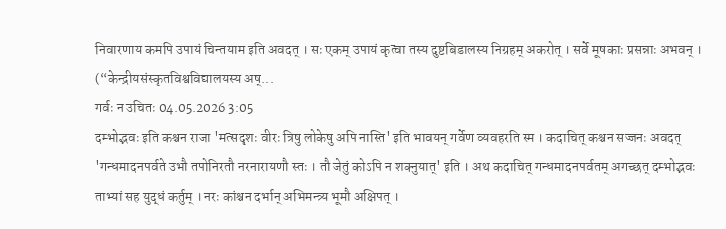निवारणाय कमपि उपायं चिन्तयाम इति अवदत् । सः एकम् उपायं कृत्वा तस्य दुष्टबिडालस्य निग्रहम् अकरोत् । सर्वे मूषकाः प्रसन्नाः अभवन् । (“केन्द्रीयसंस्कृतविश्वविद्यालयस्य अष्...
गर्वः न उचितः 04.05.2026 3:05
दम्भोद्भवः इति कश्चन राजा 'मत्सदृशः वीरः त्रिषु लोकेषु अपि नास्ति' इति भावयन् गर्वेण व्यवहरति स्म । कदाचित् कश्चन सज्जनः अवदत् 'गन्धमादनपर्वते उभौ तपोनिरतौ नरनारायणौ स्तः । तौ जेतुं कोऽपि न शक्नुयात्' इति । अथ कदाचित् गन्धमादनपर्वतम् अगच्छत् दम्भोद्भवः ताभ्यां सह युद्धं कर्तुम् । नरः कांश्चन दर्भान् अभिमन्त्र्य भूमौ अक्षिपत् ।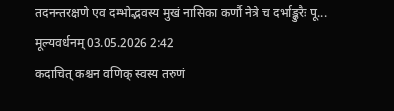तदनन्तरक्षणे एव दम्भोद्भवस्य मुखं नासिका कर्णौ नेत्रे च दर्भाङ्कुरैः पू...
मूल्यवर्धनम् 03.05.2026 2:42
कदाचित् कश्चन वणिक् स्वस्य तरुणं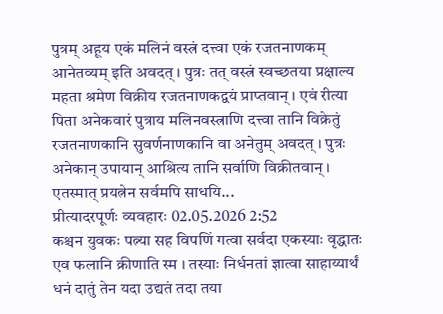पुत्रम् अहूय एकं मलिनं वस्त्रं दत्त्वा एकं रजतनाणकम् आनेतव्यम् इति अवदत् । पुत्रः तत् वस्त्रं स्वच्छतया प्रक्षाल्य महता श्रमेण विक्रीय रजतनाणकद्वयं प्राप्तवान् । एवं रीत्या पिता अनेकवारं पुत्राय मलिनवस्त्राणि दत्त्वा तानि विक्रेतुं रजतनाणकानि सुवर्णनाणकानि वा अनेतुम् अवदत् । पुत्रः अनेकान् उपायान् आश्रित्य तानि सर्वाणि विक्रीतवान् । एतस्मात् प्रयत्नेन सर्वमपि साधयि...
प्रीत्यादरपूर्णः व्यवहारः 02.05.2026 2:52
कश्चन युवकः पत्न्या सह विपणिं गत्वा सर्वदा एकस्याः वृद्धातः एव फलानि क्रीणाति स्म । तस्याः निर्धनतां ज्ञात्वा साहाय्यार्थं धनं दातुं तेन यदा उद्यतं तदा तया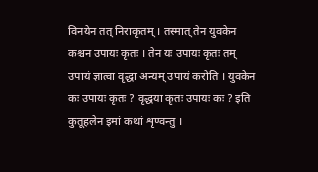विनयेन तत् निराकृतम् । तस्मात् तेन युवकेन कश्चन उपायः कृतः । तेन यः उपायः कृतः तम् उपायं ज्ञात्वा वृद्धा अन्यम् उपायं करोति । युवकेन कः उपायः कृतः ? वृद्धया कृतः उपायः कः ? इति कुतूहलेन इमां कथां शृण्वन्तु ।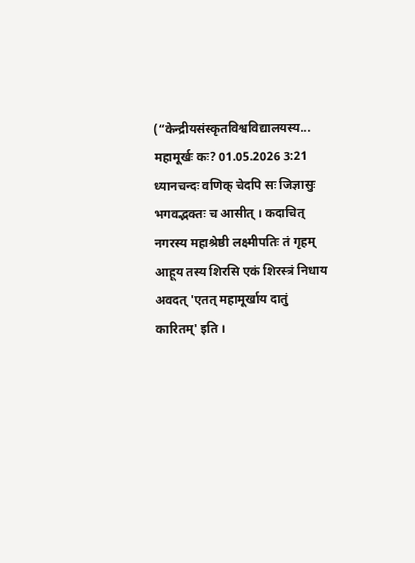(“केन्द्रीयसंस्कृतविश्वविद्यालयस्य...
महामूर्खः कः? 01.05.2026 3:21
ध्यानचन्दः वणिक् चेदपि सः जिज्ञासुः भगवद्भक्तः च आसीत् । कदाचित् नगरस्य महाश्रेष्ठी लक्ष्मीपतिः तं गृहम् आहूय तस्य शिरसि एकं शिरस्त्रं निधाय अवदत् 'एतत् महामूर्खाय दातुं कारितम्' इति ।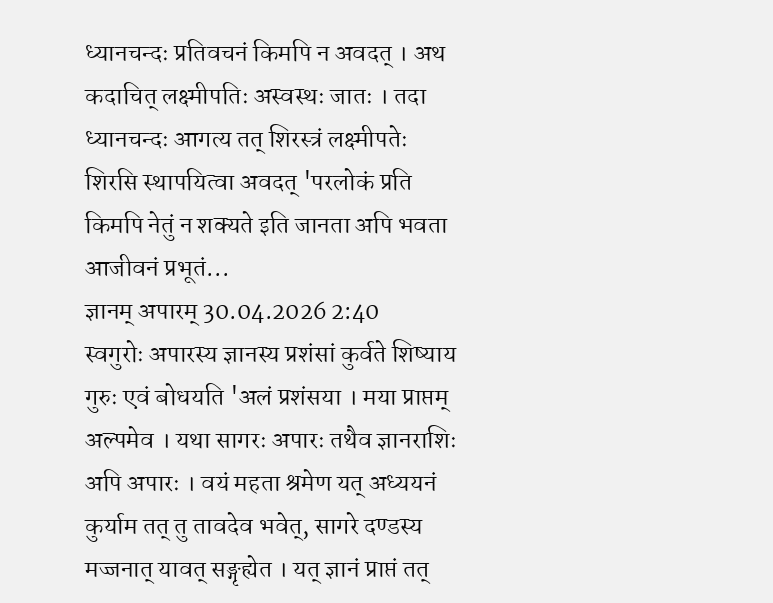ध्यानचन्दः प्रतिवचनं किमपि न अवदत् । अथ कदाचित् लक्ष्मीपतिः अस्वस्थः जातः । तदा ध्यानचन्दः आगत्य तत् शिरस्त्रं लक्ष्मीपतेः शिरसि स्थापयित्वा अवदत् 'परलोकं प्रति किमपि नेतुं न शक्यते इति जानता अपि भवता आजीवनं प्रभूतं...
ज्ञानम् अपारम् 30.04.2026 2:40
स्वगुरोः अपारस्य ज्ञानस्य प्रशंसां कुर्वते शिष्याय गुरुः एवं बोधयति 'अलं प्रशंसया । मया प्राप्तम् अल्पमेव । यथा सागरः अपारः तथैव ज्ञानराशिः अपि अपारः । वयं महता श्रमेण यत् अध्ययनं कुर्याम तत् तु तावदेव भवेत्, सागरे दण्डस्य मज्जनात् यावत् सङ्गृह्येत । यत् ज्ञानं प्राप्तं तत्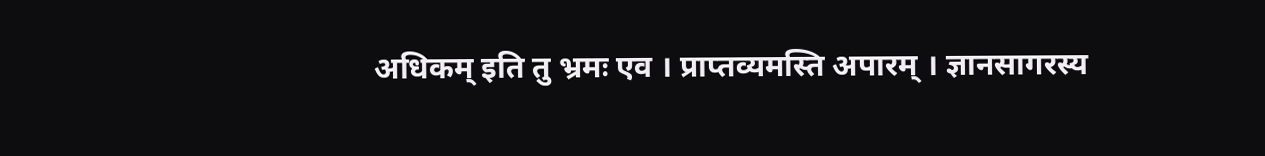अधिकम् इति तु भ्रमः एव । प्राप्तव्यमस्ति अपारम् । ज्ञानसागरस्य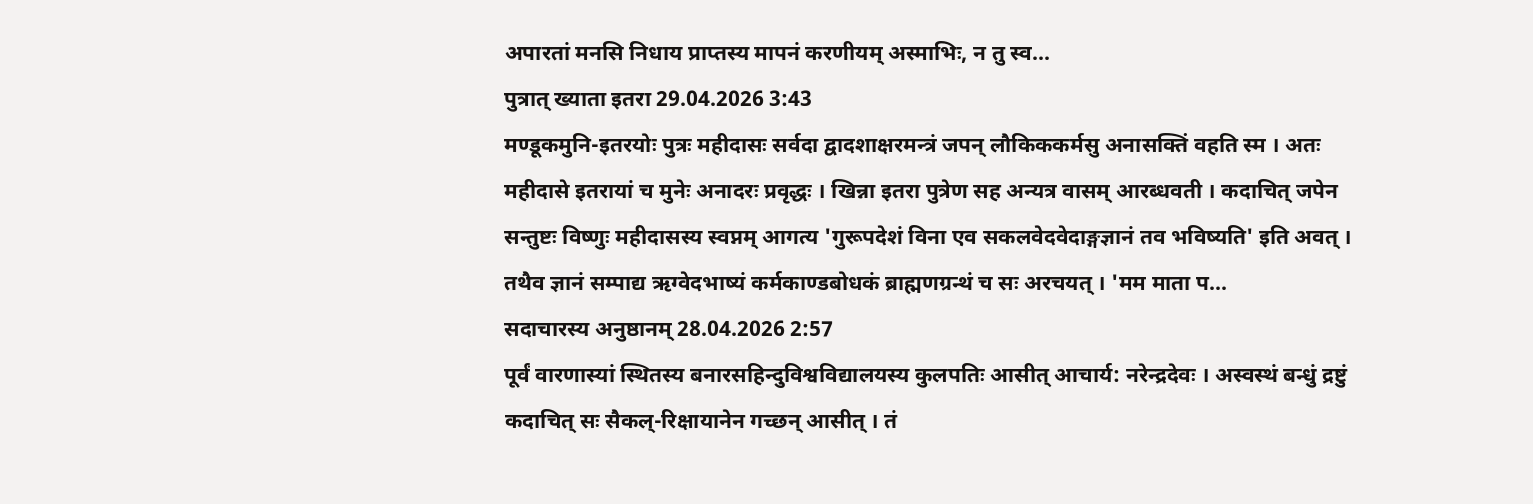अपारतां मनसि निधाय प्राप्तस्य मापनं करणीयम् अस्माभिः, न तु स्व...
पुत्रात् ख्याता इतरा 29.04.2026 3:43
मण्डूकमुनि-इतरयोः पुत्रः महीदासः सर्वदा द्वादशाक्षरमन्त्रं जपन् लौकिककर्मसु अनासक्तिं वहति स्म । अतः महीदासे इतरायां च मुनेः अनादरः प्रवृद्धः । खिन्ना इतरा पुत्रेण सह अन्यत्र वासम् आरब्धवती । कदाचित् जपेन सन्तुष्टः विष्णुः महीदासस्य स्वप्नम् आगत्य 'गुरूपदेशं विना एव सकलवेदवेदाङ्गज्ञानं तव भविष्यति' इति अवत् । तथैव ज्ञानं सम्पाद्य ऋग्वेदभाष्यं कर्मकाण्डबोधकं ब्राह्मणग्रन्थं च सः अरचयत् । 'मम माता प...
सदाचारस्य अनुष्ठानम् 28.04.2026 2:57
पूर्वं वारणास्यां स्थितस्य बनारसहिन्दुविश्वविद्यालयस्य कुलपतिः आसीत् आचार्य: नरेन्द्रदेवः । अस्वस्थं बन्धुं द्रष्टुं कदाचित् सः सैकल्-रिक्षायानेन गच्छन् आसीत् । तं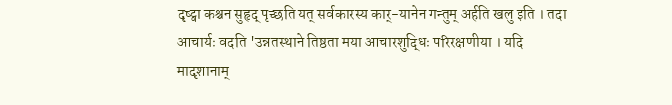दृष्ट्वा कश्चन सुहृद् पृच्छति यत् सर्वकारस्य कार्-यानेन गन्तुम् अर्हति खलु इति । तदा आचार्यः वदति 'उन्नतस्थाने तिष्ठता मया आचारशुद्धिः परिरक्षणीया । यदि मादृशानाम्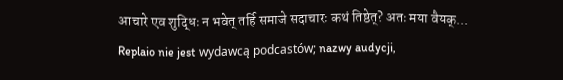आचारे एव शुद्धिः न भवेत् तर्हि समाजे सदाचारः कथं तिष्ठेत्? अतः मया वैयक्...
Replaio nie jest wydawcą podcastów; nazwy audycji,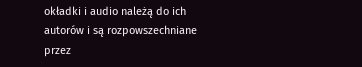okładki i audio należą do ich autorów i są rozpowszechniane przez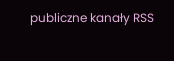publiczne kanały RSS